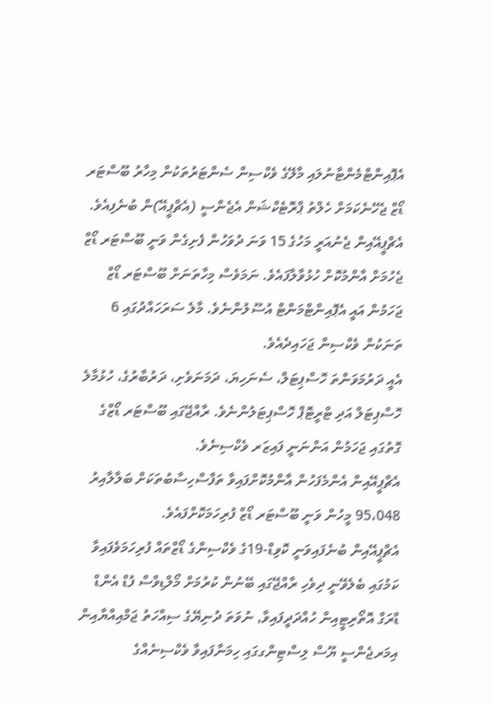އެޕޮއިންޓްމެންޓާނުލައި މާލޭގެ ވެކްސިން ސެންޓަރުތަކުން މިހާރު ބޫސްޓަރ ޑޯޒް ޖެހޭނެކަމަށް ހެލްތު ޕްރޮޓެކްޝަން އެޖެންސީ (އެޗްޕީއޭ)ން ބުނެފިއެވެ.
އެޗްޕީއޭއިން ޖެނުއަރީ މަހުގެ 15 ވަނަ ދުވަހުން ފެށިގެން ވަނީ ބޫސްޓަރ ޑޯޒް ޖެހުމަށް އާންމުކޮށް ހުޅުވާލާފައެވެ. ނަމަވެސް މިހާތަނަށް ބޫސްޓަރ ޑޯޒް ޖަހަމުން އައީ އެޕޮއިންޓްމަންޓް އުސޫލުންނެވެ. މާލެ ސަރަހައްދުގައި 6 ތަނަކުން ވެކްސިން ޖަހައިދެއެވެ.
އެއީ ދަރުމަވަންތަ ހޮސްޕިޓަލް، ސެނަހިޔަ، ދަމަނަވެށި، ދަރުބާރުގެ، ހުޅުމާލެ ހޮސްޕިޓަލް އަދި ޓްރީޓޮޕް ހޮސްޕިޓަލުންނެވެ. ރާއްޖޭގައި ބޫސްޓަރ ޑޯޒްގެ ގޮތުގައި ޖަހަމުން އަންނަނީ ފައިޒަރ ވެކްސިނެވެ.
އެޗްޕީއޭއިން އެންމެފަހުން އާންމުކޮށްފައިވާ ތަފާސްހިސާބުތަކަށް ބަލާލާއިރު 95،048 މީހުން ވަނީ ބޫސްޓަރ ޑޯޒް ފުރިހަމަކޮށްފައެވެ.
އެޗްޕީއޭއިން ބުނެފައިވަނީ ކޮވިޑް-19ގެ ވެކްސިންގެ ޑޯޒްތައް ފުރިހަމަވެފައިވާ ކަމުގައި ބެލެވޭނީ ދިވެހި ރާއްޖޭގައި ބޭނުން ކުރުމަށް މޯލްޑިވްސް ފުޑް އެންޑް ޑްރަގް އޮތޯރިޓީއިން ހުއްދަދީފައިވާ, ނުވަތަ ދުނިޔޭގެ ސިއްހަތު ޖަމްއިއްޔާއިން އިމަރޖެންސީ ޔޫސް ލިސްޓިންގގައި ހިމަނާފައިވާ ވެކްސިނެއްގެ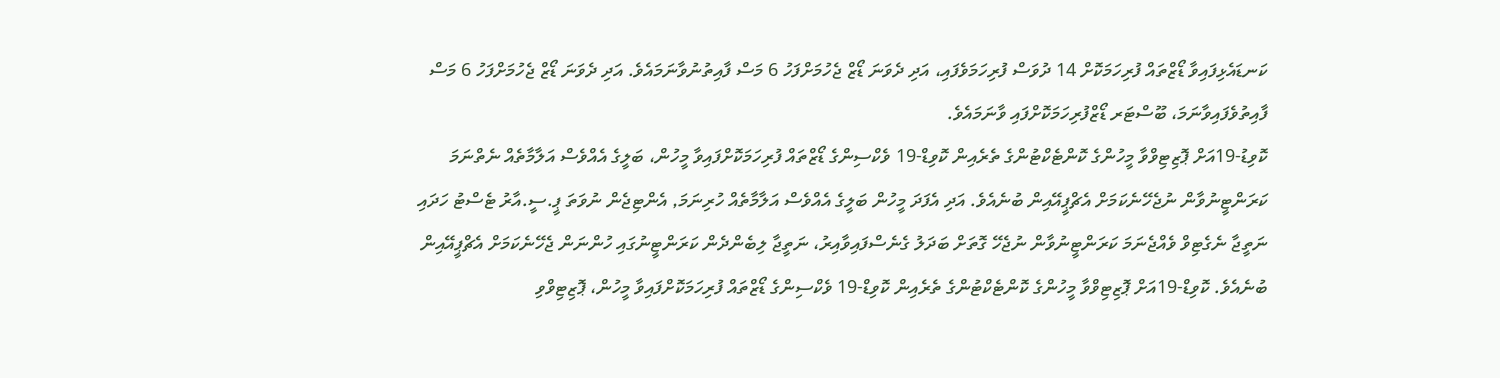ކަނޑައެޅިފައިވާ ޑޯޒްތައް ފުރިހަމަކޮށް 14 ދުވަސް ފުރިހަމަވެފައި، އަދި ދެވަނަ ޑޯޒް ޖެހުމަށްފަހު 6 މަސް ފާއިތުނުވާނަމައެވެ. އަދި ދެވަނަ ޑޯޒް ޖެހުމަށްފަހު 6 މަސް ފާއިތުވެފައިވާނަމަ، ބޫސްޓަރ ޑޯޒްފުރިހަމަކޮށްފައި ވާނަމައެވެ.
ކޮވިޑު-19އަށް ޕޮޒިޓިވްވާ މީހުންގެ ކޮންޓެކްޓުންގެ ތެރެއިން ކޮވިޑް-19 ވެކްސިންގެ ޑޯޒްތައް ފުރިހަމަކޮށްފައިވާ މީހުން، ބަލީގެ އެއްވެސް އަލާމާތެއް ނެތްނަމަ ކަރަންޓީނުވާން ނުޖެހޭނެކަމަށް އެޗްޕީއޭއިން ބުނެއެވެ. އަދި އެފަދަ މީހުން ބަލީގެ އެއްވެސް އަލާމާތެއް ހުރިނަމަ, އެންޓިޖެން ނުވަތަ ޕީ.ސީ.އާރު ޓެސްޓު ހަދައި ނަތީޖާ ނެގެޓިވް ވެއްޖެނަމަ ކަރަންޓީނުވާން ނުޖެހޭ ގޮތަށް ބަދަލު ގެނެސްފައިވާއިރު، ނަތީޖާ ލިބެންދެން ކަރަންޓީނުގައި ހުންނަން ޖެހޭނެކަމަށް އެޗްޕީއޭއިން ބުނެއެވެ. ކޮވިޑް-19އަށް ޕޮޒިޓިވްވާ މީހުންގެ ކޮންޓެކްޓުންގެ ތެރެއިން ކޮވިޑް-19 ވެކްސިންގެ ޑޯޒްތައް ފުރިހަމަކޮށްފައިވާ މީހުން، ޕޮޒިޓިވްވި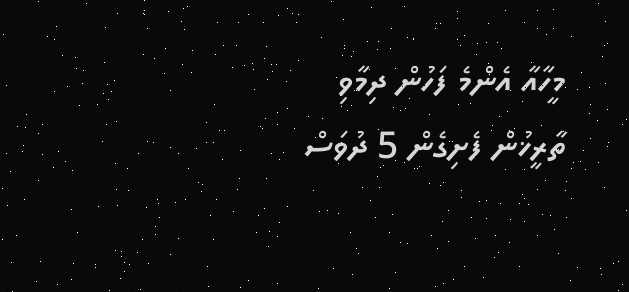މީހާއާ އެންމެ ފަހުން ދިމާވި ތާރީޚުން ފެށިގެން 5 ދުވަސް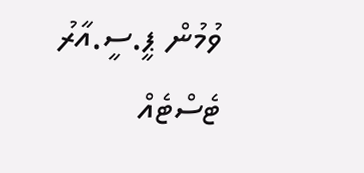ވުމުން ޕީ.ސީ.އާރު ޓެސްޓެއް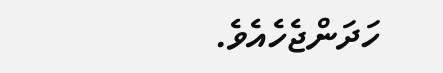ހަދަންޖެހެއެވެ.